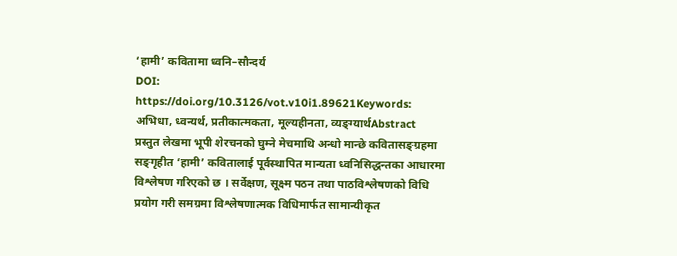‘हामी’ कवितामा ध्वनि–सौन्दर्य
DOI:
https://doi.org/10.3126/vot.v10i1.89621Keywords:
अभिधा, ध्वन्यर्थ, प्रतीकात्मकता, मूल्यहीनता, व्यङ्ग्यार्थAbstract
प्रस्तुत लेखमा भूपी शेरचनको घुम्ने मेचमाथि अन्धो मान्छे कवितासङ्ग्रहमा सङ्गृहीत ‘हामी’ कवितालाई पूर्वस्थापित मान्यता ध्वनिसिद्धन्तका आधारमा विश्लेषण गरिएको छ । सर्वेक्षण, सूक्ष्म पठन तथा पाठविश्लेषणको विधि प्रयोग गरी समग्रमा विश्लेषणात्मक विधिमार्फत सामान्यीकृत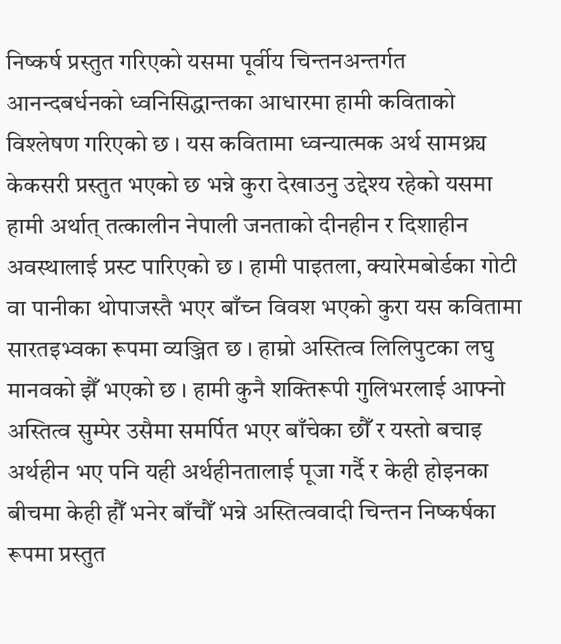निष्कर्ष प्रस्तुत गरिएको यसमा पूर्वीय चिन्तनअन्तर्गत आनन्दबर्धनको ध्वनिसिद्धान्तका आधारमा हामी कविताको विश्लेषण गरिएको छ । यस कवितामा ध्वन्यात्मक अर्थ सामथ्र्य केकसरी प्रस्तुत भएको छ भन्ने कुरा देखाउनु उद्देश्य रहेको यसमा हामी अर्थात् तत्कालीन नेपाली जनताको दीनहीन र दिशाहीन अवस्थालाई प्रस्ट पारिएको छ । हामी पाइतला, क्यारेमबोर्डका गोटी वा पानीका थोपाजस्तै भएर बाँच्न विवश भएको कुरा यस कवितामा सारतइभ्वका रूपमा व्यञ्जित छ । हाम्रो अस्तित्व लिलिपुटका लघु मानवको झैँ भएको छ । हामी कुनै शक्तिरूपी गुलिभरलाई आफ्नो अस्तित्व सुम्पेर उसैमा समर्पित भएर बाँचेका छौँ र यस्तो बचाइ अर्थहीन भए पनि यही अर्थहीनतालाई पूजा गर्दै र केही होइनका बीचमा केही हौँ भनेर बाँचौँ भन्ने अस्तित्ववादी चिन्तन निष्कर्षका रूपमा प्रस्तुत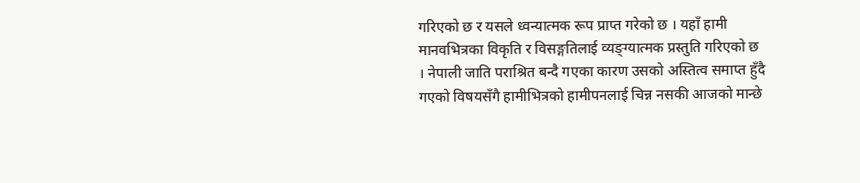गरिएको छ र यसले ध्वन्यात्मक रूप प्राप्त गरेको छ । यहाँ हामी मानवभित्रका विकृति र विसङ्गतिलाई व्यङ्ग्यात्मक प्रस्तुति गरिएको छ । नेपाली जाति पराश्रित बन्दै गएका कारण उसको अस्तित्व समाप्त हुँदै गएको विषयसँगै हामीभित्रको हामीपनलाई चिन्न नसकी आजको मान्छे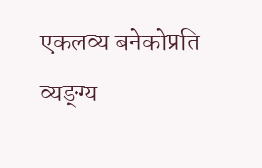एकलव्य बनेकोप्रति व्यङ्ग्य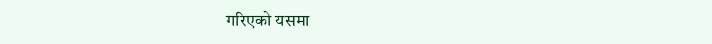गरिएको यसमा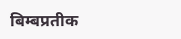बिम्बप्रतीक